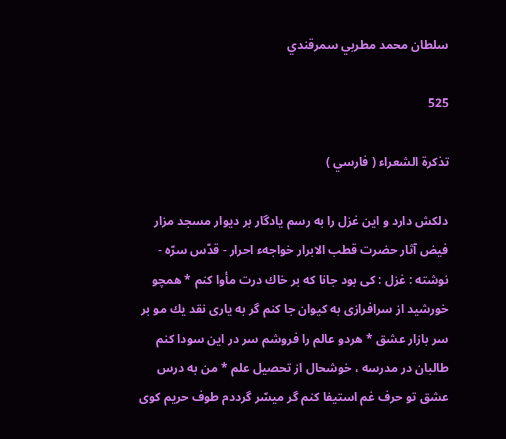سلطان محمد مطربي سمرقندي

525

تذكرة الشعراء ( فارسي )

دلكش دارد و اين غزل را به رسم يادگار بر ديوار مسجد مزار فيض آثار حضرت قطب الابرار خواجهء احرار - قدّس سرّه - نوشته : غزل : كى بود جانا كه بر خاك درت مأوا كنم * همچو خورشيد از سرافرازى به كيوان جا كنم گر به يارى نقد يك مو بر سر بازار عشق * هردو عالم را فروشم سر در اين سودا كنم طالبان در مدرسه ، خوشحال از تحصيل علم * من به درس عشق تو حرف غم استيفا كنم گر ميسّر گرددم طوف حريم كوى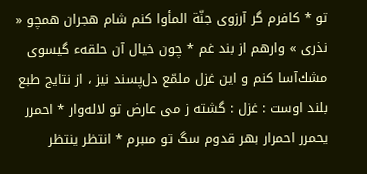تو * كافرم گر آرزوى جنّة المأوا كنم شام هجران همچو « نذرى » وارهم از بند غم * چون خيال آن حلقهء گيسوى مشك‌آسا كنم و اين غزل ملمّع دل‌پسند نيز ، از نتايج طبع بلند اوست : غزل : گشته ز مى عارض تو لاله‌وار * احمرر يحمرر احمرار بهر قدوم سگ تو مىبرم * انتظر ينتظر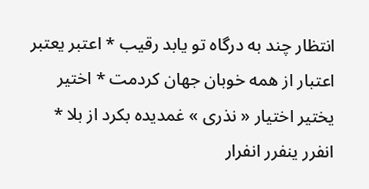انتظار چند به درگاه تو يابد رقيب * اعتبر يعتبر اعتبار از همه خوبان جهان كردمت * اختير يختير اختيار « نذرى » غمديده بكرد از بلا * انفرر ينفرر انفرار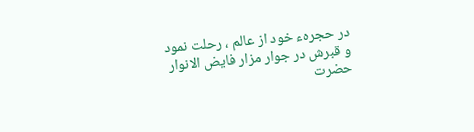در حجرهء خود از عالم ، رحلت نمود و قبرش در جوار مزار فايض الانوار حضرت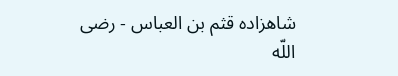شاهزاده قثم بن العباس - رضى اللّه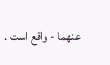عنهما - واقع است .